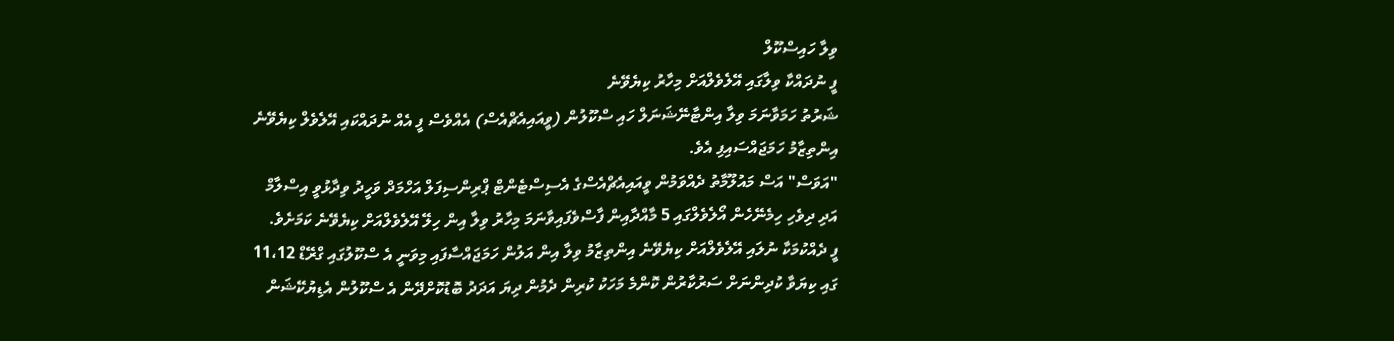ވިލާ ހައިސްކޫލް
ފީ ނުދައްކާ ވިލާގައި އޭލެވެލްއަށް މިހާރު ކިޔެވޭނެ
ޝަރުތު ހަމަވާނަމަ ވިލާ އިންޓާނޭޝަނަލް ހައި ސްކޫލުން (ވީއައިއެޗްއެސް) އެއްވެސް ފީ އެއް ނުދައްކައި އޭލެވެލް ކިޔެވޭނެ އިންތިޒާމު ހަމަޖައްސައިފި އެވެ.
"އަވަސް" އަސް މައުލޫމާތު ދެއްވަމުން ވީއައިއެޗްއެސްގެ އެސިސްޓެންޓް ޕްރިންސިފަލް އަހްމަދް ވަހީދު ވިދާޅުވީ އިސްލާމް އަދި ދިވެހި ހިމެނޭހެން އޯލެވެލްގައި 5 މާއްދާއިން ފާސްވެފައިވާނަމަ މިހާރު ވިލާ އިން ހިލޭ އޭލެވެލްއަށް ކިޔެވޭނެ ކަމަށެވެ.
ފީ ދެއްކުމަކާ ނުލައި އޭލެވެލްއަށް ކިޔެވޭނެ އިންތިޒާމު ވިލާ އިން އަލުން ހަމަޖައްސާފައި މިވަނީ އެ ސްކޫލުގައި ގްރޭޑް 11،12 ގައި ކިޔަވާ ކުދިންނަށް ސަރުކާރުން ކޮންމެ މަހަކު ކުރިން ދެމުން ދިޔަ އަދަދު ބޮޑުކޮށްދޭން އެ ސްކޫލުން އެޑިޔުކޭޝަން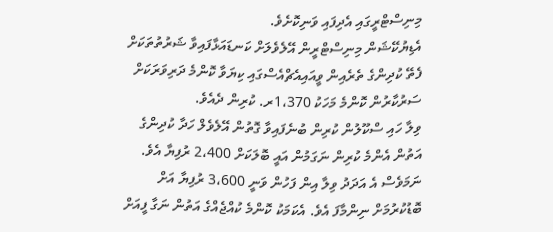މިނިސްޓްރީގައި އެދިފައި ވަނިކޮށެވެ.
އެޑިޔުކޭޝަން މިނިސްޓްރީން އޭލެވެލަށް ކަނޑައަޅާފައިވާ ޝަރުތުތަކަށް ފެތޭ ކުދިންގެ ތެރެއިން ވީއައިއެޗްއެސްގައި ކިޔަވާ ކޮންމެ ދަރިވަރަކަށް ސަރުކާރުން ކޮންމެ މަހަކު 1،370ރ. ކުރިން ދެއެވެ.
ވިލާ ހައި ސްކޫލުން ކުރިން ބުނެފައިވާ ގޮތުން އޭލެވެލް ހަދާ ކުދިންގެ އަތުން އެންމެ ކުރިން ނަގަމުން އައީ ބޮލަކަށް 2،400 ރުފިޔާ އެވެ. ނަމަވެސް އެ އަދަދު ވިލާ އިން ފަހުން ވަނީ 3،600 ރުފިޔާ އަށް ބޮޑުކުރުމަށް ނިންމާފަ އެވެ. އެކަމަކު ކޮންމެ ކުއްޖެއްގެ އަތުން ނަގާ ފީއަށް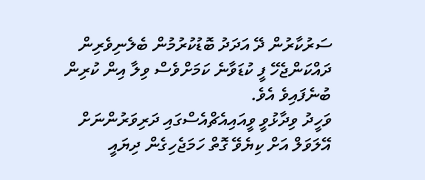ސަރުކާރުން ދޭ އަދަދު ބޮޑުކުރުމުން ބެލެނިވެރިން ދައްކަންޖެހޭ ފީ ކުޑަވާނެ ކަމަށްވެސް ވިލާ އިން ކުރިން ބުނެފައިވެ އެވެ.
ވަހީދު ވިދާޅުވީ ވީއައިއެޗްއެސްގައި ދަރިވަރުންނަށް އޭލަވަލް އަށް ކިޔެވޭ ގޮތް ހަމަޖެހިގެން ދިޔައީ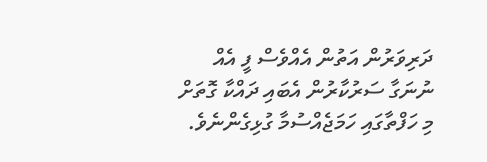ދަރިވަރުން އަތުން އެއްވެސް ފީ އެއް ނުނަގާ ސަރުކާރުން އެބައި ދައްކާ ގޮތަށް މި ހަފްތާގައި ހަމަޖެއްސުމާ ގުޅިގެންނެވެ.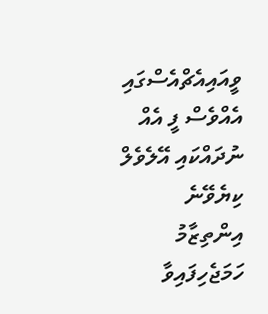ވީއައިއެޗްއެސްގައި އެއްވެސް ފީ އެއް ނުދައްކައި އޭލެވެލް ކިޔެވޭނެ އިންތިޒާމު ހަމަޖެހިފައިވާ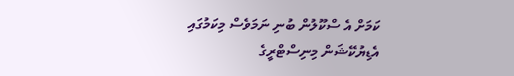ކަމަށް އެ ސްކޫލުން ބުނި ނަމަވެސް މިކަމުގައި އެޑިޔުކޭޝަން މިނިސްޓްރީގެ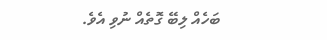ބަހެއް ލިބޭ ގޮތެއް ނުވި އެވެ.